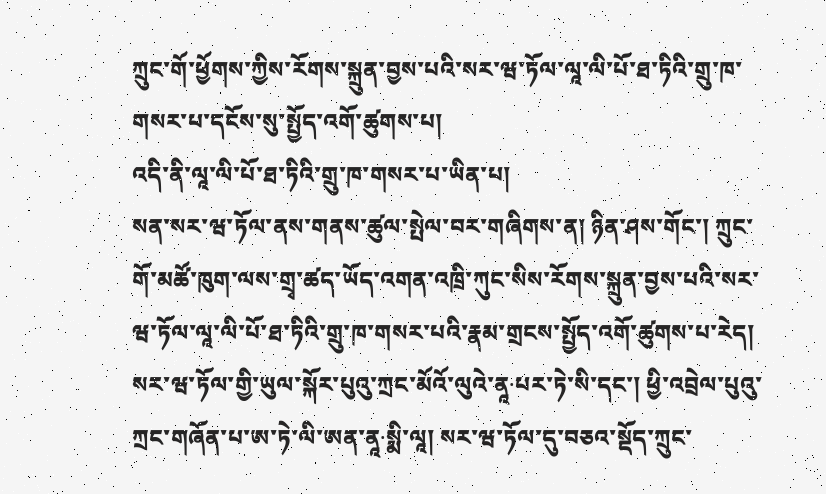ཀྲུང་གོ་ཕྱོགས་ཀྱིས་རོགས་སྐྲུན་བྱས་པའི་སར་ཝ་ཏོལ་ལཱ་ལི་པོ་ཐ་ཏིའི་གྲུ་ཁ་གསར་པ་དངོས་སུ་སྤྱོད་འགོ་ཚུགས་པ།
འདི་ནི་ལཱ་ལི་པོ་ཐ་ཏིའི་གྲུ་ཁ་གསར་པ་ཡིན་པ།
སན་སར་ཝ་ཏོལ་ནས་གནས་ཚུལ་སྤེལ་བར་གཞིགས་ན། ཉིན་ཤས་གོང་། ཀྲུང་གོ་མཚོ་ཁུག་ལས་གྲྭ་ཚད་ཡོད་འགན་འཁྲི་ཀུང་སིས་རོགས་སྐྲུན་བྱས་པའི་སར་ཝ་ཏོལ་ལཱ་ལི་པོ་ཐ་ཏིའི་གྲུ་ཁ་གསར་པའི་རྣམ་གྲངས་སྤྱོད་འགོ་ཚུགས་པ་རེད།
སར་ཝ་ཏོལ་གྱི་ཡུལ་སྐོར་པུའུ་ཀྲང་མོའོ་ལུའེ་ནཱ·པར་ཏེ་སི་དང་། ཕྱི་འབྲེལ་པུའུ་ཀྲང་གཞོན་པ་ཨ་ཏེ་ལི་ཨན་ནཱ·སྨི་ལཱ། སར་ཝ་ཏོལ་དུ་བཅའ་སྡོད་ཀྲུང་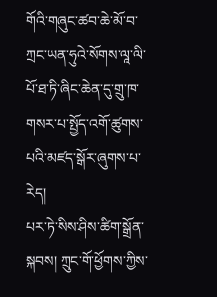གོའི་གཞུང་ཚབ་ཆེ་མོ་བ་ཀྲང་ཡན་ཧུའེ་སོགས་ལཱ་ལི་པོ་ཐ་ཏི་ཞིང་ཆེན་དུ་གྲུ་ཁ་གསར་པ་སྤྱོད་འགོ་ཚུགས་པའི་མཛད་སྒོར་ཞུགས་པ་རེད།
པར་ཏེ་སིས་ཤིས་ཚིག་སྒྲོན་སྐབས། ཀྲུང་གོ་ཕྱོགས་ཀྱིས་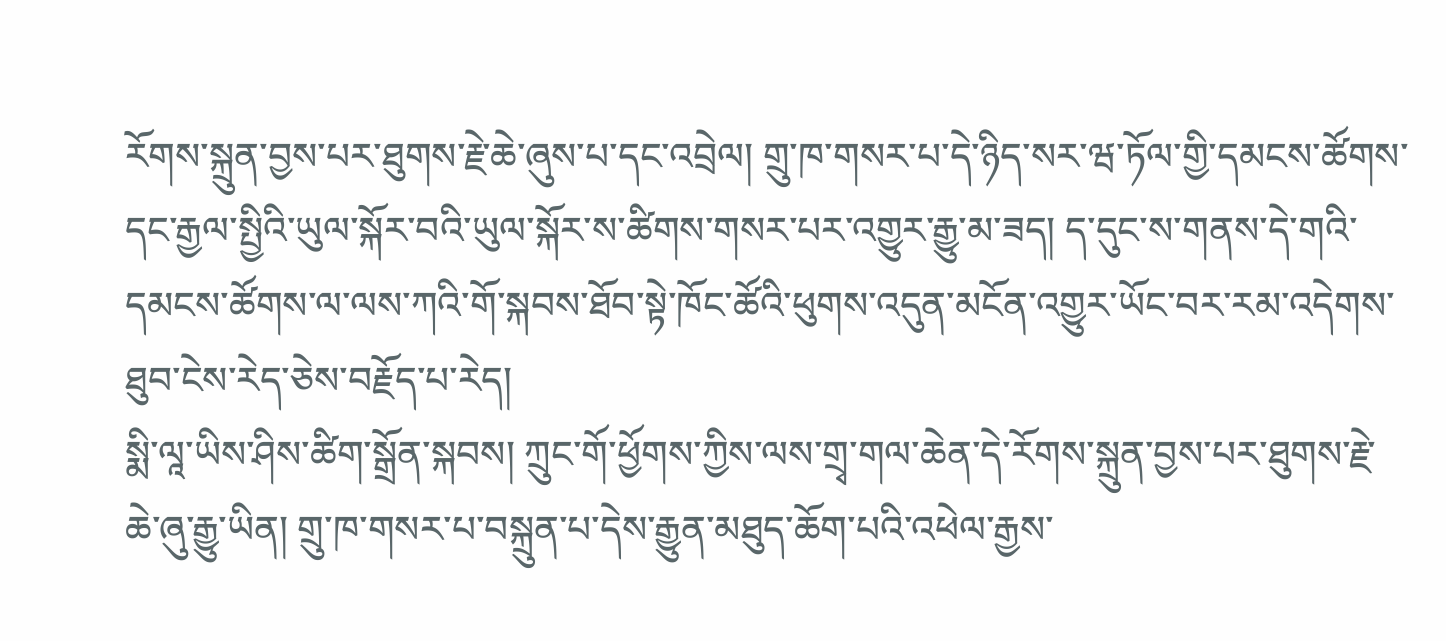རོགས་སྐྲུན་བྱས་པར་ཐུགས་རྗེ་ཆེ་ཞུས་པ་དང་འབྲེལ། གྲུ་ཁ་གསར་པ་དེ་ཉིད་སར་ཝ་ཏོལ་གྱི་དམངས་ཚོགས་དང་རྒྱལ་སྤྱིའི་ཡུལ་སྐོར་བའི་ཡུལ་སྐོར་ས་ཚིགས་གསར་པར་འགྱུར་རྒྱུ་མ་ཟད། ད་དུང་ས་གནས་དེ་གའི་དམངས་ཚོགས་ལ་ལས་ཀའི་གོ་སྐབས་ཐོབ་སྟེ་ཁོང་ཚོའི་ཕུགས་འདུན་མངོན་འགྱུར་ཡོང་བར་རམ་འདེགས་ཐུབ་ངེས་རེད་ཅེས་བརྗོད་པ་རེད།
སྨི་ལཱ་ཡིས་ཤིས་ཚིག་སྒྲོན་སྐབས། ཀྲུང་གོ་ཕྱོགས་ཀྱིས་ལས་གྲྭ་གལ་ཆེན་དེ་རོགས་སྐྲུན་བྱས་པར་ཐུགས་རྗེ་ཆེ་ཞུ་རྒྱུ་ཡིན། གྲུ་ཁ་གསར་པ་བསྐྲུན་པ་དེས་རྒྱུན་མཐུད་ཆོག་པའི་འཕེལ་རྒྱས་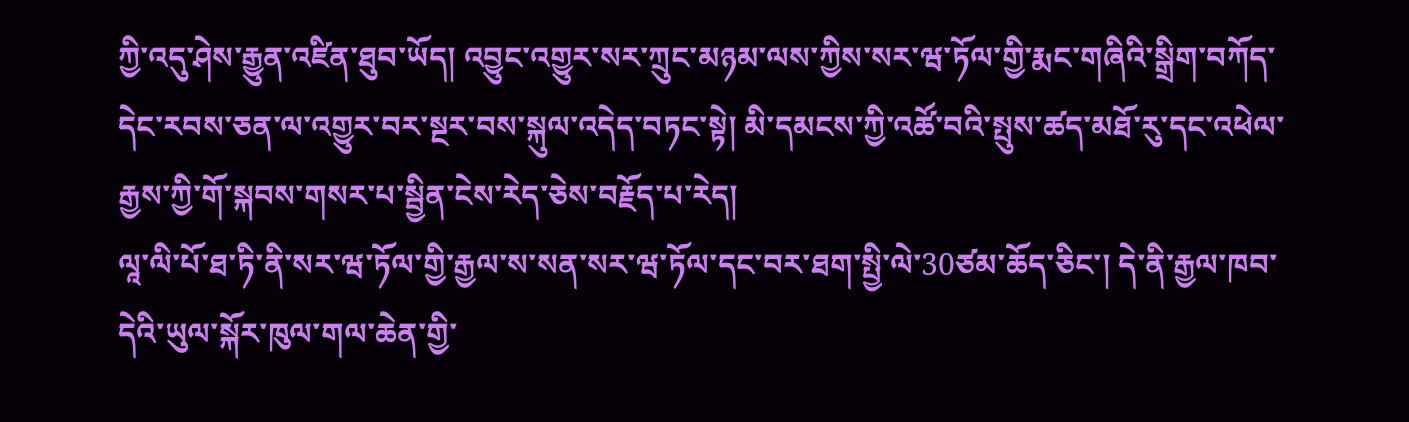ཀྱི་འདུ་ཤེས་རྒྱུན་འཛིན་ཐུབ་ཡོད། འབྱུང་འགྱུར་སར་ཀྲུང་མཉམ་ལས་ཀྱིས་སར་ཝ་ཏོལ་གྱི་རྨང་གཞིའི་སྒྲིག་བཀོད་དེང་རབས་ཅན་ལ་འགྱུར་བར་སྔར་བས་སྐུལ་འདེད་བཏང་སྟེ། མི་དམངས་ཀྱི་འཚོ་བའི་སྤུས་ཚད་མཐོ་རུ་དང་འཕེལ་རྒྱས་ཀྱི་གོ་སྐབས་གསར་པ་སྦྱིན་ངེས་རེད་ཅེས་བརྗོད་པ་རེད།
ལཱ་ལི་པོ་ཐ་ཏི་ནི་སར་ཝ་ཏོལ་གྱི་རྒྱལ་ས་སན་སར་ཝ་ཏོལ་དང་བར་ཐག་སྤྱི་ལེ་30ཙམ་ཆོད་ཅིང་། དེ་ནི་རྒྱལ་ཁབ་དེའི་ཡུལ་སྐོར་ཁུལ་གལ་ཆེན་གྱི་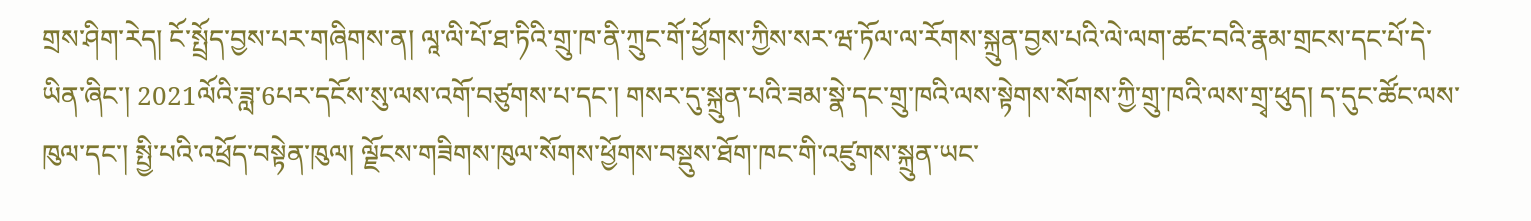གྲས་ཤིག་རེད། ངོ་སྤྲོད་བྱས་པར་གཞིགས་ན། ལཱ་ལི་པོ་ཐ་ཏིའི་གྲུ་ཁ་ནི་ཀྲུང་གོ་ཕྱོགས་ཀྱིས་སར་ཝ་ཏོལ་ལ་རོགས་སྐྲུན་བྱས་པའི་ལེ་ལག་ཚང་བའི་རྣམ་གྲངས་དང་པོ་དེ་ཡིན་ཞིང་། 2021ལོའི་ཟླ་6པར་དངོས་སུ་ལས་འགོ་བཙུགས་པ་དང་། གསར་དུ་སྐྲུན་པའི་ཟམ་སྣེ་དང་གྲུ་ཁའི་ལས་སྟེགས་སོགས་ཀྱི་གྲུ་ཁའི་ལས་གྲྭ་ཕུད། ད་དུང་ཚོང་ལས་ཁུལ་དང་། སྤྱི་པའི་འཕྲོད་བསྟེན་ཁུལ། ལྗོངས་གཟིགས་ཁུལ་སོགས་ཕྱོགས་བསྡུས་ཐོག་ཁང་གི་འཛུགས་སྐྲུན་ཡང་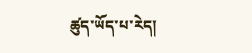ཚུད་ཡོད་པ་རེད།